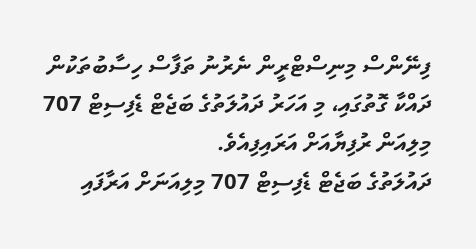ފިނޭންސް މިނިސްޓްރީން ނެރުނު ތަފާސް ހިސާބުތަކުން ދައްކާ ގޮތުގައި، މި އަހަރު ދައުލަތުގެ ބަޖެޓް ޑެފިސިޓް 707 މިލިއަން ރުފިޔާއަށް އަރައިފިއެވެ.
ދައުލަތުގެ ބަޖެޓް ޑެފިސިޓް 707 މިލިއަނަށް އަރާފައި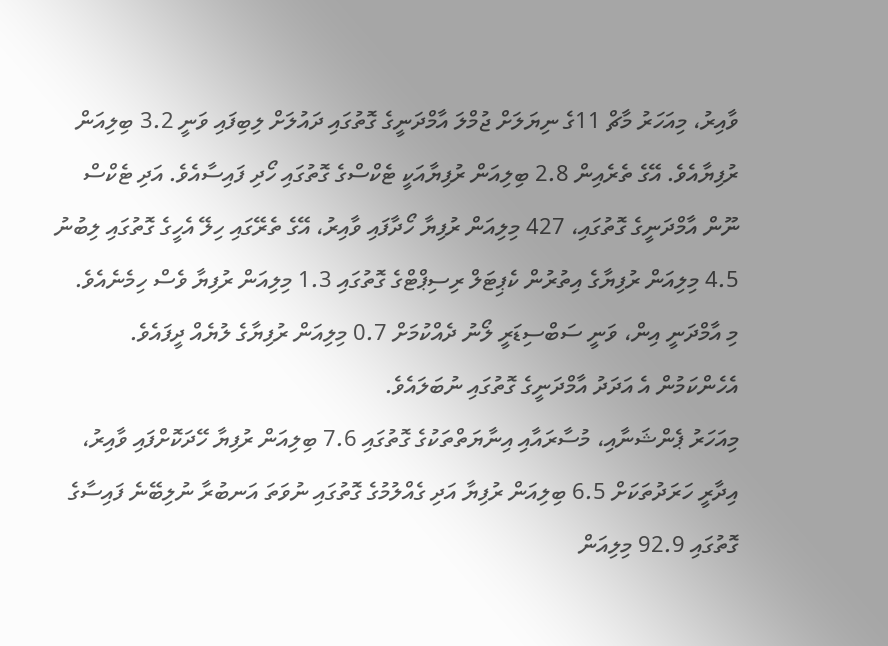ވާއިރު، މިއަހަރު މާޗް 11ގެ ނިޔަލަށް ޖުމްލަ އާމްދަނީގެ ގޮތުގައި ދައުލަށް ލިބިފައި ވަނީ 3.2 ބިލިއަން ރުފިޔާއެވެ. އޭގެ ތެރެއިން 2.8 ބިލިއަން ރުފިޔާއަކީ ޓެކްސްގެ ގޮތުގައި ހޯދި ފައިސާއެވެ. އަދި ޓެކްސް ނޫން އާމްދަނީގެ ގޮތުގައި، 427 މިލިއަން ރުފިޔާ ހޯދާފައި ވާއިރު، އޭގެ ތެރޭގައި ހިލޭ އެހީގެ ގޮތުގައި ލިބުނު 4.5 މިލިއަން ރުފިޔާގެ އިތުރުން ކެޕިޓަލް ރިސިޕްޓްގެ ގޮތުގައި 1.3 މިލިއަން ރުފިޔާ ވެސް ހިމެނެއެވެ.
މި އާމްދަނީ އިން، ވަނީ ސަބްސިޑަރީ ލޯނު ދެއްކުމަށް 0.7 މިލިއަން ރުފިޔާގެ ލުޔެއް ދީފައެވެ. އެހެންކަމުން އެ އަދަދު އާމްދަނީގެ ގޮތުގައި ނުބަލައެވެ.
މިއަހަރު ޕެންޝަނާއި، މުސާރައާއި އިނާޔަތްތަކުގެ ގޮތުގައި 7.6 ބިލިއަން ރުފިޔާ ހޭދަކޮށްފައި ވާއިރު، އިދާރީ ހަރަދުތަކަށް 6.5 ބިލިއަން ރުފިޔާ އަދި ގެއްލުމުގެ ގޮތުގައި ނުވަތަ އަނބުރާ ނުލިބޭނެ ފައިސާގެ ގޮތުގައި 92.9 މިލިއަން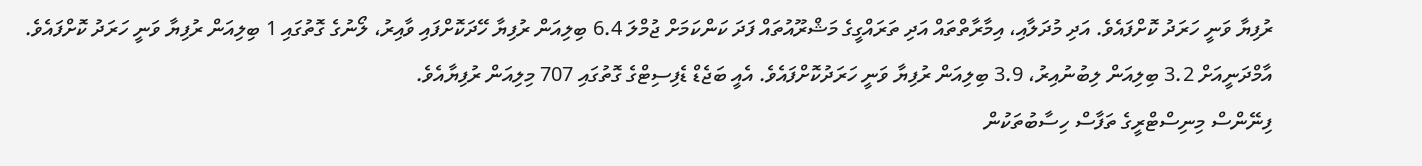ރުފިޔާ ވަނީ ހަރަދު ކޮށްފައެވެ. އަދި މުދަލާއި، އިމާރާތްތައް އަދި ތަރައްގީގެ މަޝްރޫއުތައް ފަދަ ކަންކަމަށް ޖުމްލަ 6.4 ބިލިއަން ރުފިޔާ ހޭދަކޮށްފައި ވާއިރު، ލޯނުގެ ގޮތުގައި 1 ބިލިއަން ރުފިޔާ ވަނީ ހަރަދު ކޮށްފައެވެ.
އާމްދަނީއަށް 3.2 ބިލިއަން ލިބުނުއިރު، 3.9 ބިލިއަން ރުފިޔާ ވަނީ ހަރަދުކޮށްފައެވެ. އެއީ ބަޖެޑް ޑެފިސިޓްގެ ގޮތުގައި 707 މިލިއަން ރުފިޔާއެވެ.
ފިނޭންސް މިނިސްޓްރީގެ ތަފާސް ހިސާބުތަކުން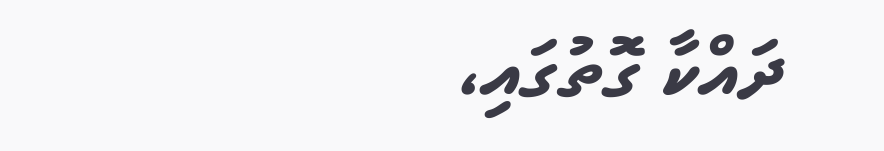ދައްކާ ގޮތުގައި،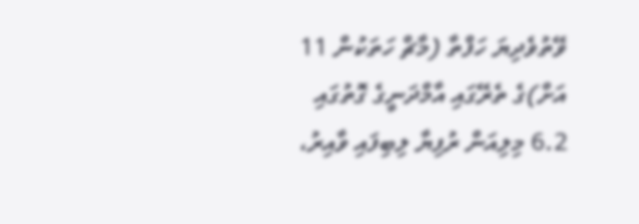ވޭތުވެދިޔަ ހަފްތާ (މާޗް ހަތަކުން 11 އަށް)ގެ ތެރޭގައި އާމްދަނީގެ ގޮތުގައި 6.2 މިލިއަން ރުފިޔާ ލިބިފައި ވާއިރު،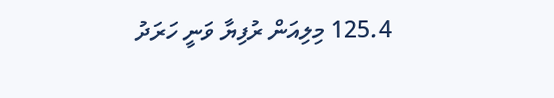125.4 މިލިއަން ރުފިޔާ ވަނީ ހަރަދު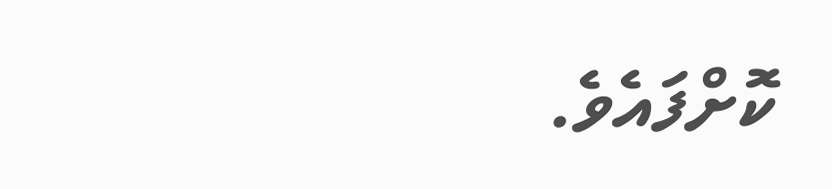ކޮށްފައެވެ.